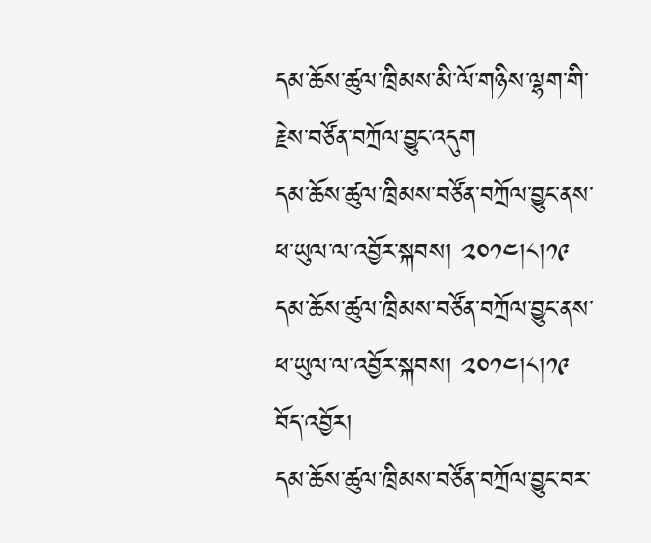དམ་ཆོས་ཚུལ་ཁྲིམས་མི་ལོ་གཉིས་ལྷག་གི་རྗེས་བཙོན་བཀྲོལ་བྱུང་འདུག
དམ་ཆོས་ཚུལ་ཁྲིམས་བཙོན་བཀྲོལ་བྱུང་ནས་ཕ་ཡུལ་ལ་འབྱོར་སྐབས། ༢༠༡༤།༨།༡༩ དམ་ཆོས་ཚུལ་ཁྲིམས་བཙོན་བཀྲོལ་བྱུང་ནས་ཕ་ཡུལ་ལ་འབྱོར་སྐབས། ༢༠༡༤།༨།༡༩
བོད་འབྱོར།
དམ་ཆོས་ཚུལ་ཁྲིམས་བཙོན་བཀྲོལ་བྱུང་བར་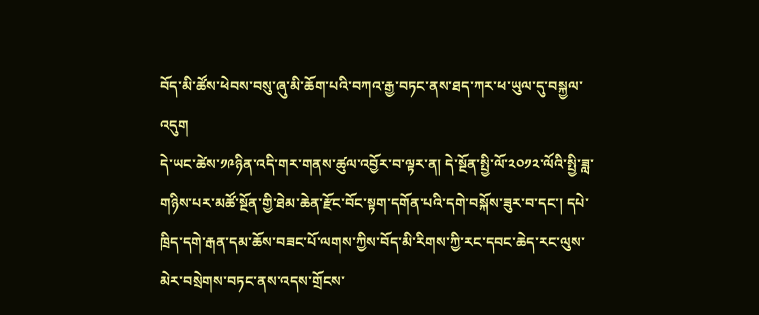བོད་མི་ཚོས་ཕེབས་བསུ་ཞུ་མི་ཆོག་པའི་བཀའ་རྒྱ་བཏང་ནས་ཐད་ཀར་ཕ་ཡུལ་དུ་བསྐྱལ་འདུག
དེ་ཡང་ཚེས་༡༩ཉིན་འདི་གར་གནས་ཚུལ་འབྱོར་བ་ལྟར་ན། དེ་སྔོན་སྤྱི་ལོ་༢༠༡༢་ལོའི་སྤྱི་ཟླ་གཉིས་པར་མཚོ་སྔོན་གྱི་ཐེམ་ཆེན་རྫོང་བོང་སྟག་དགོན་པའི་དགེ་བསྐོས་ཟུར་བ་དང་། དཔེ་ཁྲིད་དགེ་རྒན་དམ་ཆོས་བཟང་པོ་ལགས་ཀྱིས་བོད་མི་རིགས་ཀྱི་རང་དབང་ཆེད་རང་ལུས་མེར་བསྲེགས་བཏང་ནས་འདས་གྲོངས་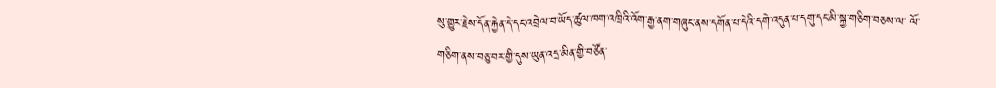སུ་གྱུར་རྗེས་དོན་རྐྱེན་དེ་དང་འབྲེལ་བ་ཡོད་ཚུལ་ཁག་འཁྲིའི་འོག་རྒྱ་ནག་གཞུང་ནས་དགོན་པ་དེའི་དགེ་འདུན་པ་དགུ་དང་མི་སྐྱ་གཅིག་བཅས་ལ་ ལོ་གཅིག་ནས་བཅུ་བར་གྱི་དུས་ཡུན་འདྲ་མིན་གྱི་བཙོན་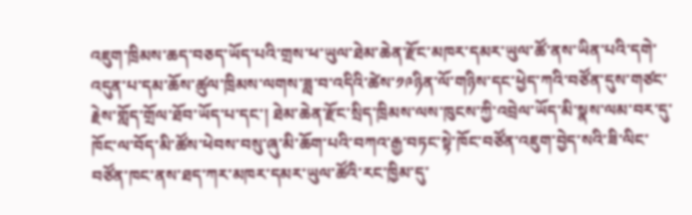འཇུག་ཁྲིམས་ཆད་བཅད་ཡོད་པའི་གྲས་ཕ་ཡུལ་ཐེམ་ཆེན་རྫོང་མཁར་དམར་ཡུལ་ཚོ་ནས་ཡིན་པའི་དགེ་འདུན་པ་དམ་ཆོས་ཚུལ་ཁྲིམས་ལགས་ཟླ་བ་འདིའི་ཚེས་༡༩ཉིན་ལོ་གཉིས་དང་ཕྱེད་ཀའི་བཙོན་དུས་གཙང་རྗེས་གློད་གྲོལ་ཐོབ་ཡོད་པ་དང་། ཐེམ་ཆེན་རྫོང་སྲིད་ཁྲིམས་ལས་ཁུངས་ཀྱི་འབྲེལ་ཡོད་མི་སྣས་ལམ་བར་དུ་ཁོང་ལ་བོད་མི་ཚོས་ཕེབས་བསུ་ཞུ་མི་ཆོག་པའི་བཀའ་རྒྱ་བཏང་སྟེ་ཁོང་བཙོན་འཇུག་བྱེད་སའི་ཟི་ལིང་བཙོན་ཁང་ནས་ཐད་ཀར་མཁར་དམར་ཡུལ་ཚོའི་རང་ཁྱིམ་དུ་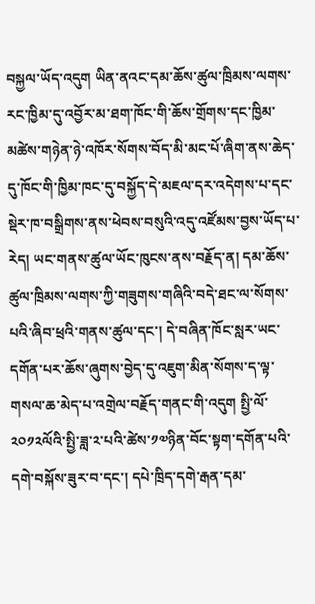བསྐྱལ་ཡོད་འདུག ཡིན་ནའང་དམ་ཆོས་ཚུལ་ཁྲིམས་ལགས་རང་ཁྱིམ་དུ་འབྱོར་མ་ཐག་ཁོང་གི་ཆོས་གྲོགས་དང་ཁྱིམ་མཚེས་གཉེན་ཉེ་འཁོར་སོགས་བོད་མི་མང་པོ་ཞིག་ནས་ཆེད་དུ་ཁོང་གི་ཁྱིམ་ཁང་དུ་བསྐྱོད་དེ་མཇལ་དར་འདེགས་པ་དང་སྡེར་ཁ་བསྒྲིགས་ནས་ཕེབས་བསུའི་འདུ་འཛོམས་བྱས་ཡོད་པ་རེད། ཡང་གནས་ཚུལ་ཡོང་ཁུངས་ནས་བརྗོད་ན། དམ་ཆོས་ཚུལ་ཁྲིམས་ལགས་ཀྱི་གཟུགས་གཞིའི་བདེ་ཐང་ལ་སོགས་པའི་ཞིབ་ཕྲའི་གནས་ཚུལ་དང་། དེ་བཞིན་ཁོང་སླར་ཡང་དགོན་པར་ཆོས་ཞུགས་བྱེད་དུ་འཇུག་མིན་སོགས་ད་ལྟ་གསལ་ཆ་མེད་པ་འགྲེལ་བརྗོད་གནང་གི་འདུག སྤྱི་ལོ་༢༠༡༢ལོའི་སྤྱི་ཟླ་༢་པའི་ཚེས་༡༧ཉིན་བོང་སྟག་དགོན་པའི་དགེ་བསྐོས་ཟུར་བ་དང་། དཔེ་ཁྲིད་དགེ་རྒན་དམ་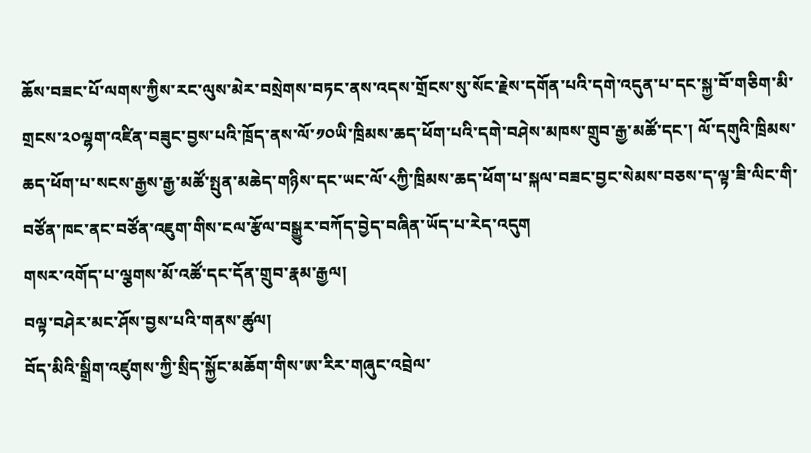ཆོས་བཟང་པོ་ལགས་ཀྱིས་རང་ལུས་མེར་བསྲེགས་བཏང་ནས་འདས་གྲོངས་སུ་སོང་རྗེས་དགོན་པའི་དགེ་འདུན་པ་དང་སྐྱ་བོ་གཅིག་མི་གྲངས་༢༠ལྷག་འཛིན་བཟུང་བྱས་པའི་ཁྲོད་ནས་ལོ་༡༠ཡི་ཁྲིམས་ཆད་ཕོག་པའི་དགེ་བཤེས་མཁས་གྲུབ་རྒྱ་མཚོ་དང་། ལོ་དགུའི་ཁྲིམས་ཆད་ཕོག་པ་སངས་རྒྱས་རྒྱ་མཚོ་སྤུན་མཆེད་གཉིས་དང་ཡང་ལོ་༨ཀྱི་ཁྲིམས་ཆད་ཕོག་པ་སྐལ་བཟང་བྱང་སེམས་བཅས་ད་ལྟ་ཟི་ལིང་གི་བཙོན་ཁང་ནང་བཙོན་འཇུག་གིས་ངལ་རྩོལ་བསྒྱུར་བཀོད་བྱེད་བཞིན་ཡོད་པ་རེད་འདུག
གསར་འགོད་པ་ལྕགས་མོ་འཚོ་དང་དོན་གྲུབ་རྣམ་རྒྱལ།
བལྟ་བཤེར་མང་ཤོས་བྱས་པའི་གནས་ཚུལ།
བོད་མིའི་སྒྲིག་འཛུགས་ཀྱི་སྲིད་སྐྱོང་མཆོག་གིས་ཨ་རིར་གཞུང་འབྲེལ་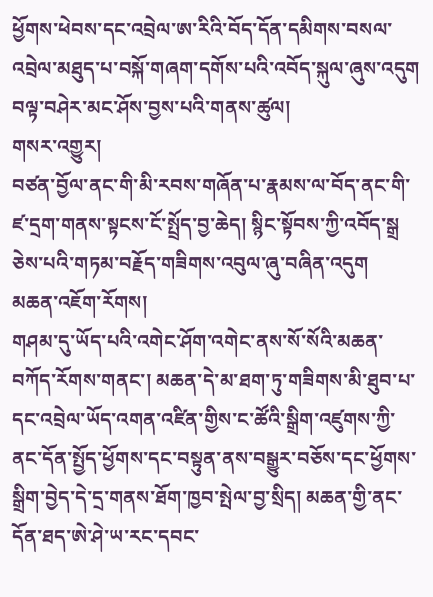ཕྱོགས་ཕེབས་དང་འབྲེལ་ཨ་རིའི་བོད་དོན་དམིགས་བསལ་འབྲེལ་མཐུད་པ་བསྐོ་གཞག་དགོས་པའི་འབོད་སྐུལ་ཞུས་འདུག
བལྟ་བཤེར་མང་ཤོས་བྱས་པའི་གནས་ཚུལ།
གསར་འགྱུར།
བཙན་བྱོལ་ནང་གི་མི་རབས་གཞོན་པ་རྣམས་ལ་བོད་ནང་གི་ཛ་དྲག་གནས་སྟངས་ངོ་སྤྲོད་བྱ་ཆེད། སྙིང་སྟོབས་ཀྱི་འབོད་སྒྲ ཅེས་པའི་གཏམ་བརྗོད་གཟིགས་འབུལ་ཞུ་བཞིན་འདུག
མཆན་འཇོག་རོགས།
གཤམ་དུ་ཡོད་པའི་འགེང་ཤོག་འགེང་ནས་སོ་སོའི་མཆན་བཀོད་རོགས་གནང་། མཆན་དེ་མ་ཐག་ཏུ་གཟིགས་མི་ཐུབ་པ་དང་འབྲེལ་ཡོད་འགན་འཛིན་གྱིས་ང་ཚོའི་སྒྲིག་འཛུགས་ཀྱི་ནང་དོན་སྤྱོད་ཕྱོགས་དང་བསྟུན་ནས་བསྒྱུར་བཅོས་དང་ཕྱོགས་སྒྲིག་བྱེད་དེ་དྲ་གནས་ཐོག་ཁྱབ་སྤེལ་བྱ་སྲིད། མཆན་གྱི་ནང་དོན་ཐད་ཨེ་ཤེ་ཡ་རང་དབང་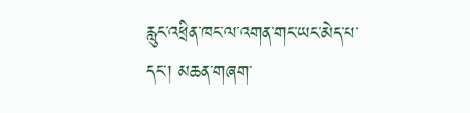རླུང་འཕྲིན་ཁང་ལ་འགན་གང་ཡང་མེད་པ་དང་། མཆན་གཞག་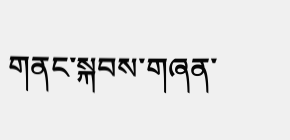གནང་སྐབས་གཞན་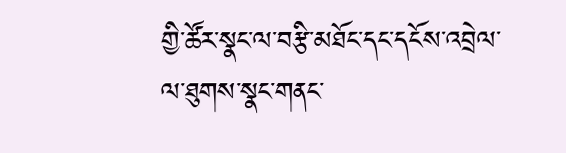གྱི་ཚོར་སྣང་ལ་བརྩི་མཐོང་དང་དངོས་འབྲེལ་ལ་ཐུགས་སྣང་གནང་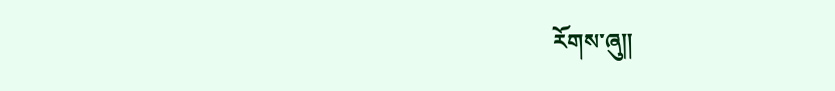རོགས་ཞུ༎